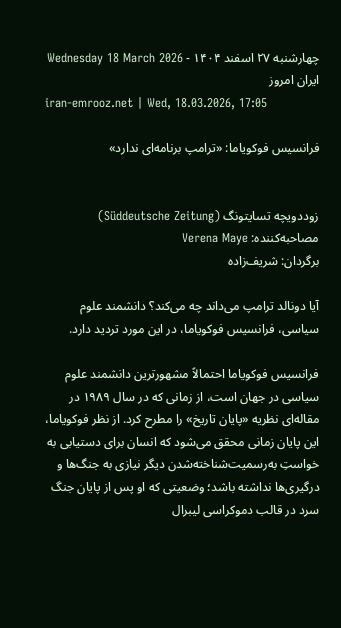چهارشنبه ۲۷ اسفند ۱۴۰۴ - Wednesday 18 March 2026
ايران امروز
iran-emrooz.net | Wed, 18.03.2026, 17:05

فرانسیس فوکویاما: «ترامپ برنامه‌ای ندارد»


زوددویچه تسایتونگ (Süddeutsche Zeitung)
مصاحبه‌کننده: Verena Maye
برگردان: شریف‌زاده

آیا دونالد ترامپ می‌داند چه می‌کند؟ دانشمند علوم سیاسی، فرانسیس فوکویاما، در این مورد تردید دارد.

فرانسیس فوکویاما احتمالاً مشهورترین دانشمند علوم سیاسی در جهان است، از زمانی که در سال ۱۹۸۹ در مقاله‌ای نظریه «پایان تاریخ» را مطرح کرد. از نظر فوکویاما، این پایان زمانی محقق می‌شود که انسان برای دستیابی به خواستِ به‌رسمیت‌شناخته‌شدن دیگر نیازی به جنگ‌ها و درگیری‌ها نداشته باشد؛ وضعیتی که او پس از پایان جنگ سرد در قالب دموکراسی لیبرال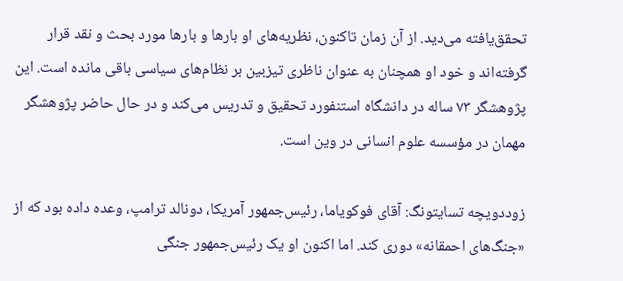تحقق‌یافته می‌دید. از آن زمان تاکنون، نظریه‌های او بارها و بارها مورد بحث و نقد قرار گرفته‌اند و خود او همچنان به عنوان ناظری تیزبین بر نظام‌های سیاسی باقی مانده است. این پژوهشگر ۷۳ ساله در دانشگاه استنفورد تحقیق و تدریس می‌کند و در حال حاضر پژوهشگر مهمان در مؤسسه علوم انسانی در وین است.

زوددویچه تسایتونگ: آقای فوکویاما، رئیس‌جمهور آمریکا، دونالد ترامپ، وعده داده بود که از «جنگ‌های احمقانه» دوری کند. اما اکنون او یک رئیس‌جمهور جنگی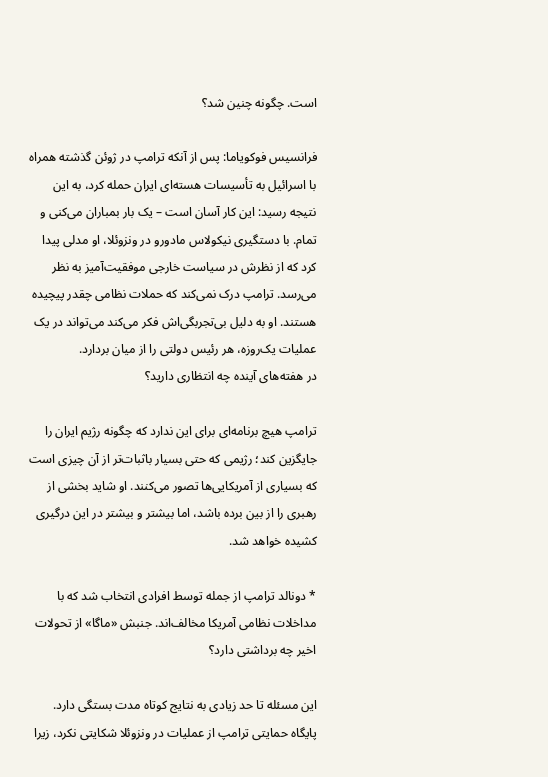است. چگونه چنین شد؟

فرانسیس فوکویاما: پس از آنکه ترامپ در ژوئن گذشته همراه با اسرائیل به تأسیسات هسته‌ای ایران حمله کرد، به این نتیجه رسید: این کار آسان است – یک بار بمباران می‌کنی و تمام. با دستگیری نیکولاس مادورو در ونزوئلا، او مدلی پیدا کرد که از نظرش در سیاست خارجی موفقیت‌آمیز به نظر می‌رسد. ترامپ درک نمی‌کند که حملات نظامی چقدر پیچیده هستند. او به دلیل بی‌تجربگی‌اش فکر می‌کند می‌تواند در یک عملیات یک‌روزه، هر رئیس دولتی را از میان بردارد.
در هفته‌های آینده چه انتظاری دارید؟

ترامپ هیچ برنامه‌ای برای این ندارد که چگونه رژیم ایران را جایگزین کند؛ رژیمی که حتی بسیار باثبات‌تر از آن چیزی است که بسیاری از آمریکایی‌ها تصور می‌کنند. او شاید بخشی از رهبری را از بین برده باشد، اما بیشتر و بیشتر در این درگیری کشیده خواهد شد.

* دونالد ترامپ از جمله توسط افرادی انتخاب شد که با مداخلات نظامی آمریکا مخالف‌اند. جنبش «ماگا» از تحولات اخیر چه برداشتی دارد؟

این مسئله تا حد زیادی به نتایج کوتاه ‌مدت بستگی دارد. پایگاه حمایتی ترامپ از عملیات در ونزوئلا شکایتی نکرد، زیرا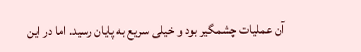آن عملیات چشمگیر بود و خیلی سریع به پایان رسید. اما در این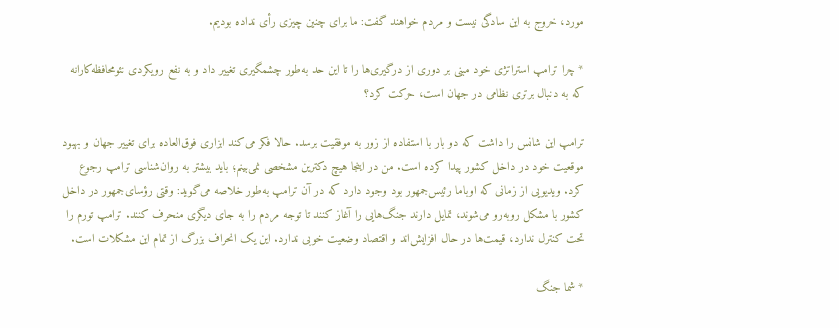مورد، خروج به این سادگی نیست و مردم خواهند گفت: ما برای چنین چیزی رأی نداده بودیم.

* چرا ترامپ استراتژی خود مبنی بر دوری از درگیری‌ها را تا این حد به‌طور چشمگیری تغییر داد و به نفع رویکردی نئومحافظه‌کارانه که به دنبال برتری نظامی در جهان است، حرکت کرد؟

ترامپ این شانس را داشت که دو بار با استفاده از زور به موفقیت برسد. حالا فکر می‌کند ابزاری فوق‌العاده برای تغییر جهان و بهبود موقعیت خود در داخل کشور پیدا کرده است. من در اینجا هیچ دکترین مشخصی نمی‌بینم؛ باید بیشتر به روان‌شناسی ترامپ رجوع کرد. ویدیویی از زمانی که اوباما رئیس‌جمهور بود وجود دارد که در آن ترامپ به‌طور خلاصه می‌گوید: وقتی رؤسای‌جمهور در داخل کشور با مشکل روبه‌رو می‌شوند، تمایل دارند جنگ‌هایی را آغاز کنند تا توجه مردم را به جای دیگری منحرف کنند. ترامپ تورم را تحت کنترل ندارد، قیمت‌ها در حال افزایش‌اند و اقتصاد وضعیت خوبی ندارد. این یک انحراف بزرگ از تمام این مشکلات است.

* شما جنگ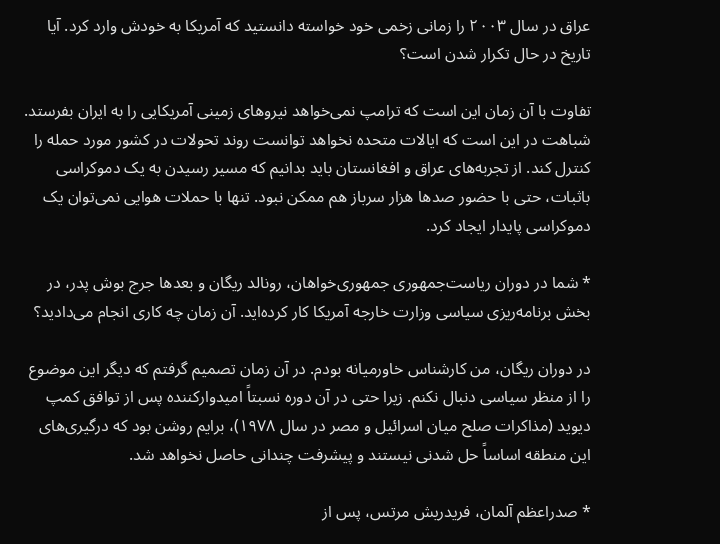عراق در سال ۲۰۰۳ را زمانی زخمی خود خواسته دانستید که آمریکا به خودش وارد کرد. آیا تاریخ در حال تکرار شدن است؟

تفاوت با آن زمان این است که ترامپ نمی‌خواهد نیروهای زمینی آمریکایی را به ایران بفرستد. شباهت در این است که ایالات متحده نخواهد توانست روند تحولات در کشور مورد حمله را کنترل کند. از تجربه‌های عراق و افغانستان باید بدانیم که مسیر رسیدن به یک دموکراسی باثبات، حتی با حضور صدها هزار سرباز هم ممکن نبود. تنها با حملات هوایی نمی‌توان یک دموکراسی پایدار ایجاد کرد.

* شما در دوران ریاست‌جمهوری جمهوری‌خواهان، رونالد ریگان و بعدها جرج بوش پدر، در بخش برنامه‌ریزی سیاسی وزارت خارجه آمریکا کار کرده‌اید. آن زمان چه کاری انجام می‌دادید؟

در دوران ریگان، من کارشناس خاورمیانه بودم. در آن زمان تصمیم گرفتم که دیگر این موضوع را از منظر سیاسی دنبال نکنم. زیرا حتی در آن دوره نسبتاً امیدوارکننده پس از توافق کمپ دیوید (مذاکرات صلح میان اسرائیل و مصر در سال ۱۹۷۸)، برایم روشن بود که درگیری‌های این منطقه اساساً حل شدنی نیستند و پیشرفت چندانی حاصل نخواهد شد.

* صدراعظم آلمان، فریدریش مرتس، پس از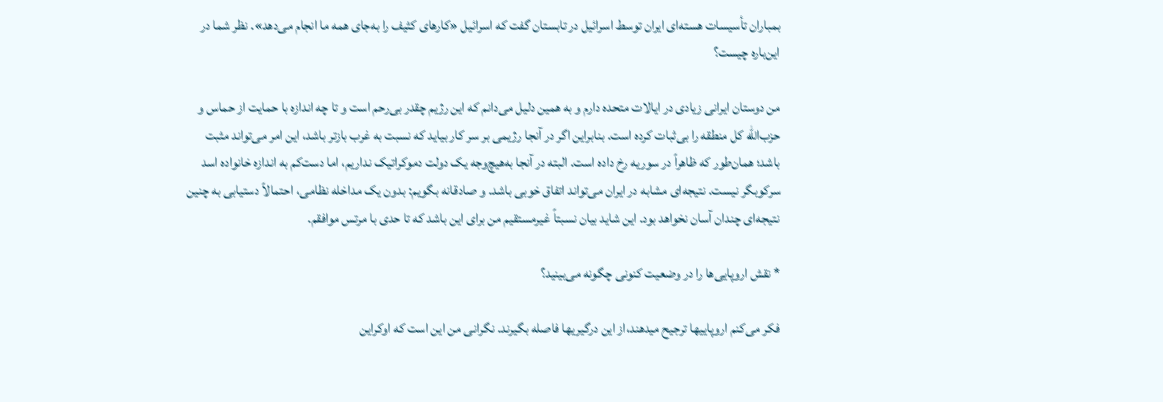بمباران تأسیسات هسته‌ای ایران توسط اسرائیل در تابستان گفت که اسرائیل «کارهای کثیف را به‌جای همه ما انجام می‌دهد». نظر شما در این‌باره چیست؟

من دوستان ایرانی زیادی در ایالات متحده دارم و به همین دلیل می‌دانم که این رژیم چقدر بی‌رحم است و تا چه اندازه با حمایت از حماس و حزب‌الله کل منطقه را بی‌ثبات کرده است. بنابراین اگر در آنجا رژیمی بر سر کار بیاید که نسبت به غرب بازتر باشد، این امر می‌تواند مثبت باشد؛ همان‌طور که ظاهراً در سوریه رخ داده است. البته در آنجا به‌هیچ‌وجه یک دولت دموکراتیک نداریم، اما دست‌کم به اندازه خانواده اسد سرکوبگر نیست. نتیجه‌ای مشابه در ایران می‌تواند اتفاق خوبی باشد. و صادقانه بگویم: بدون یک مداخله نظامی، احتمالاً دستیابی به چنین نتیجه‌ای چندان آسان نخواهد بود. این شاید بیان نسبتاً غیرمستقیم من برای این باشد که تا حدی با مرتس موافقم.

* نقش اروپایی‌ها را در وضعیت کنونی چگونه می‌بینید؟

فکر می‌کنم اروپاییها ترجیح میدهند،از این درگیریها فاصله بگیرند. نگرانی من این است که اوکراین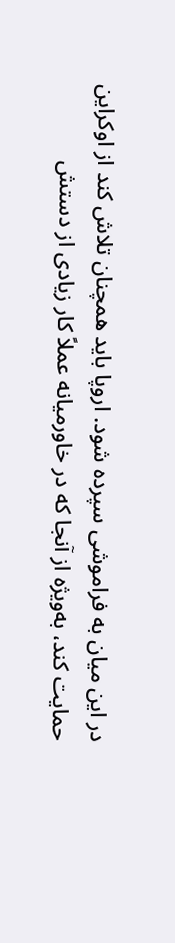در این میان به فراموشی سپرده شود. اروپا باید همچنان تلاش کند از اوکراین حمایت کند، به‌ویژه از آنجا که در خاورمیانه عملاً کار زیادی از دستش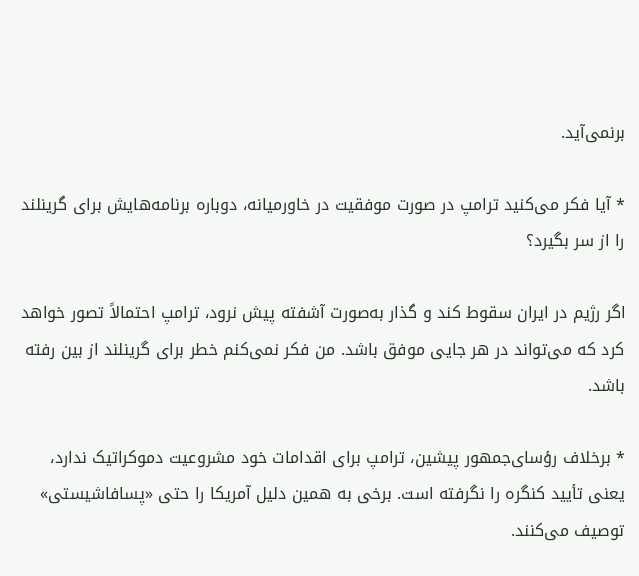برنمی‌آید.

* آیا فکر می‌کنید ترامپ در صورت موفقیت در خاورمیانه، دوباره برنامه‌هایش برای گرینلند را از سر بگیرد؟

اگر رژیم در ایران سقوط کند و گذار به‌صورت آشفته پیش نرود، ترامپ احتمالاً تصور خواهد کرد که می‌تواند در هر جایی موفق باشد. من فکر نمی‌کنم خطر برای گرینلند از بین رفته باشد.

* برخلاف رؤسای‌جمهور پیشین، ترامپ برای اقدامات خود مشروعیت دموکراتیک ندارد، یعنی تأیید کنگره را نگرفته است. برخی به همین دلیل آمریکا را حتی «پسافاشیستی» توصیف می‌کنند.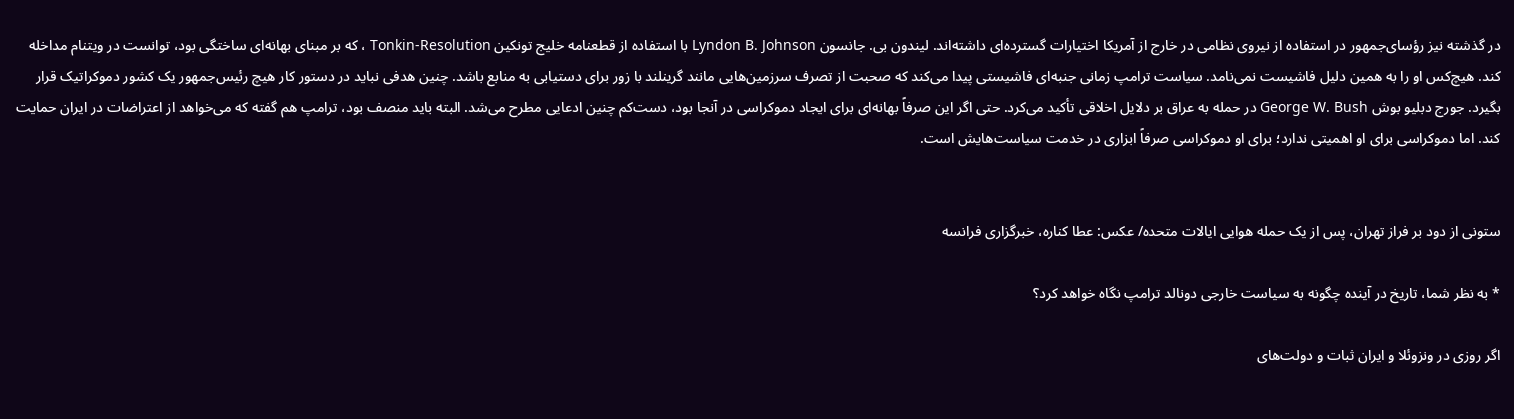در گذشته نیز رؤسای‌جمهور در استفاده از نیروی نظامی در خارج از آمریکا اختیارات گسترده‌ای داشته‌اند. لیندون بی. جانسون Lyndon B. Johnson با استفاده از قطعنامه خلیج تونکین Tonkin-Resolution ، که بر مبنای بهانه‌ای ساختگی بود، توانست در ویتنام مداخله کند. هیچ‌کس او را به همین دلیل فاشیست نمی‌نامد. سیاست ترامپ زمانی جنبه‌ای فاشیستی پیدا می‌کند که صحبت از تصرف سرزمین‌هایی مانند گرینلند با زور برای دستیابی به منابع باشد. چنین هدفی نباید در دستور کار هیچ رئیس‌جمهور یک کشور دموکراتیک قرار بگیرد. جورج دبلیو بوش George W. Bush در حمله به عراق بر دلایل اخلاقی تأکید می‌کرد. حتی اگر این صرفاً بهانه‌ای برای ایجاد دموکراسی در آنجا بود، دست‌کم چنین ادعایی مطرح می‌شد. البته باید منصف بود، ترامپ هم گفته که می‌خواهد از اعتراضات در ایران حمایت کند. اما دموکراسی برای او اهمیتی ندارد؛ برای او دموکراسی صرفاً ابزاری در خدمت سیاست‌هایش است.


ستونی از دود بر فراز تهران، پس از یک حمله هوایی ایالات متحده/ عکس: عطا کناره، خبرگزاری فرانسه

* به نظر شما، تاریخ در آینده چگونه به سیاست خارجی دونالد ترامپ نگاه خواهد کرد؟

اگر روزی در ونزوئلا و ایران ثبات و دولت‌های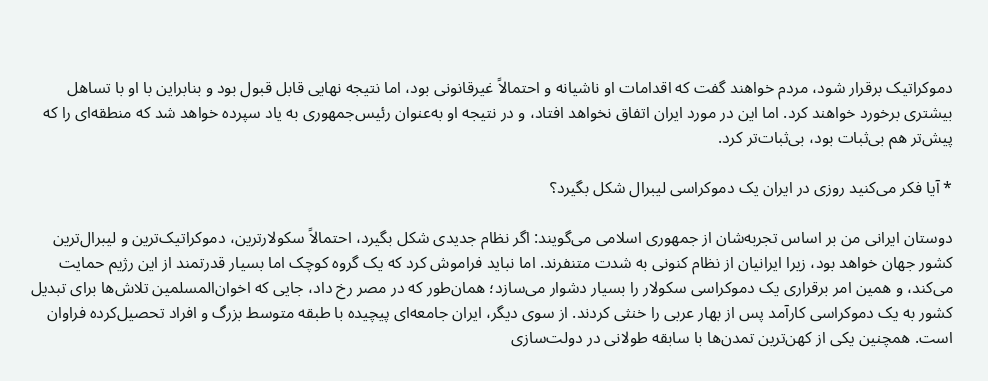دموکراتیک برقرار شود، مردم خواهند گفت که اقدامات او ناشیانه و احتمالاً غیرقانونی بود، اما نتیجه نهایی قابل قبول بود و بنابراین با او با تساهل بیشتری برخورد خواهند کرد. اما این در مورد ایران اتفاق نخواهد افتاد، و در نتیجه او به‌عنوان رئیس‌جمهوری به یاد سپرده خواهد شد که منطقه‌ای را که پیش‌تر هم بی‌ثبات بود، بی‌ثبات‌تر کرد.

* آیا فکر می‌کنید روزی در ایران یک دموکراسی لیبرال شکل بگیرد؟

دوستان ایرانی من بر اساس تجربه‌شان از جمهوری اسلامی می‌گویند: اگر نظام جدیدی شکل بگیرد، احتمالاً سکولارترین، دموکراتیک‌ترین و لیبرال‌ترین کشور جهان خواهد بود، زیرا ایرانیان از نظام کنونی به‌ شدت متنفرند. اما نباید فراموش کرد که یک گروه کوچک اما بسیار قدرتمند از این رژیم حمایت می‌کند، و همین امر برقراری یک دموکراسی سکولار را بسیار دشوار می‌سازد؛ همان‌طور که در مصر رخ داد، جایی که اخوان‌المسلمین تلاش‌ها برای تبدیل کشور به یک دموکراسی کارآمد پس از بهار عربی را خنثی کردند. از سوی دیگر، ایران جامعه‌ای پیچیده با طبقه متوسط بزرگ و افراد تحصیل‌کرده فراوان است. همچنین یکی از کهن‌ترین تمدن‌ها با سابقه طولانی در دولت‌سازی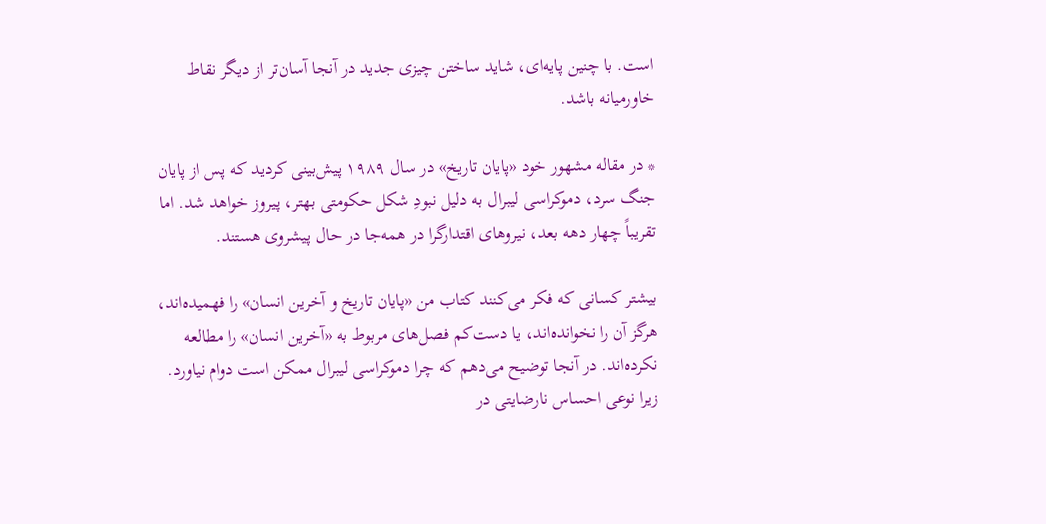است. با چنین پایه‌ای، شاید ساختن چیزی جدید در آنجا آسان‌تر از دیگر نقاط خاورمیانه باشد.

* در مقاله مشهور خود «پایان تاریخ» در سال ۱۹۸۹ پیش‌بینی کردید که پس از پایان جنگ سرد، دموکراسی لیبرال به دلیل نبودِ شکل حکومتی بهتر، پیروز خواهد شد. اما تقریباً چهار دهه بعد، نیروهای اقتدارگرا در همه‌جا در حال پیشروی هستند.

بیشتر کسانی که فکر می‌کنند کتاب من «پایان تاریخ و آخرین انسان» را فهمیده‌اند، هرگز آن را نخوانده‌اند، یا دست‌کم فصل‌های مربوط به «آخرین انسان» را مطالعه نکرده‌اند. در آنجا توضیح می‌دهم که چرا دموکراسی لیبرال ممکن است دوام نیاورد. زیرا نوعی احساس نارضایتی در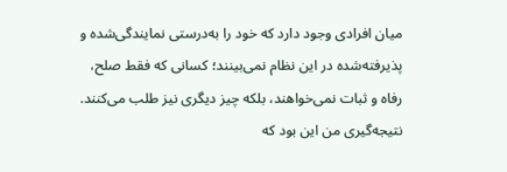میان افرادی وجود دارد که خود را به‌درستی نمایندگی‌شده و پذیرفته‌شده در این نظام نمی‌بینند؛ کسانی که فقط صلح، رفاه و ثبات نمی‌خواهند، بلکه چیز دیگری نیز طلب می‌کنند. نتیجه‌گیری من این بود که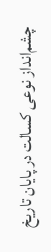چشم‌انداز نوعی کسالت در پایان تاریخ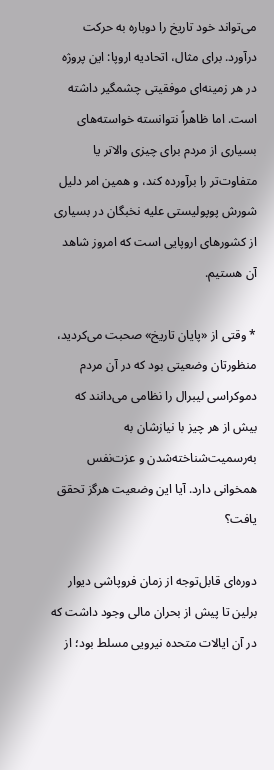می‌تواند خود تاریخ را دوباره به حرکت درآورد. برای مثال، اتحادیه اروپا: این پروژه در هر زمینه‌ای موفقیتی چشمگیر داشته است. اما ظاهراً نتوانسته خواسته‌های بسیاری از مردم برای چیزی والاتر یا متفاوت‌تر را برآورده کند، و همین امر دلیل شورش پوپولیستی علیه نخبگان در بسیاری از کشورهای اروپایی است که امروز شاهد آن هستیم.

* وقتی از «پایان تاریخ» صحبت می‌کردید، منظورتان وضعیتی بود که در آن مردم دموکراسی لیبرال را نظامی می‌دانند که بیش از هر چیز با نیازشان به به‌رسمیت‌شناخته‌شدن و عزت‌نفس همخوانی دارد. آیا این وضعیت هرگز تحقق یافت؟

دوره‌ای قابل‌توجه از زمان فروپاشی دیوار برلین تا پیش از بحران مالی وجود داشت که در آن ایالات متحده نیرویی مسلط بود؛ از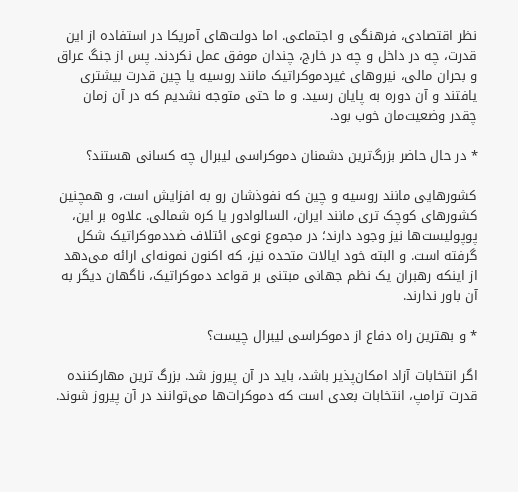نظر اقتصادی، فرهنگی و اجتماعی. اما دولت‌های آمریکا در استفاده از این قدرت، چه در داخل و چه در خارج، چندان موفق عمل نکردند. پس از جنگ عراق و بحران مالی، نیروهای غیردموکراتیک مانند روسیه یا چین قدرت بیشتری یافتند و آن دوره به پایان رسید. و ما حتی متوجه نشدیم که در آن زمان چقدر وضعیت‌مان خوب بود.

* در حال حاضر بزرگ‌ترین دشمنان دموکراسی لیبرال چه کسانی هستند؟

کشورهایی مانند روسیه و چین که نفوذشان رو به افزایش است، و همچنین کشورهای کوچک‌ تری مانند ایران، السالوادور یا کره شمالی. علاوه بر این، پوپولیست‌ها نیز وجود دارند؛ در مجموع نوعی ائتلاف ضددموکراتیک شکل گرفته است. و البته خود ایالات متحده نیز، که اکنون نمونه‌ای ارائه می‌دهد از اینکه رهبران یک نظم جهانی مبتنی بر قواعد دموکراتیک، ناگهان دیگر به آن باور ندارند.

* و بهترین راه دفاع از دموکراسی لیبرال چیست؟

اگر انتخابات آزاد امکان‌پذیر باشد، باید در آن پیروز شد. بزرگ‌ ترین مهارکننده قدرت ترامپ، انتخابات بعدی است که دموکرات‌ها می‌توانند در آن پیروز شوند.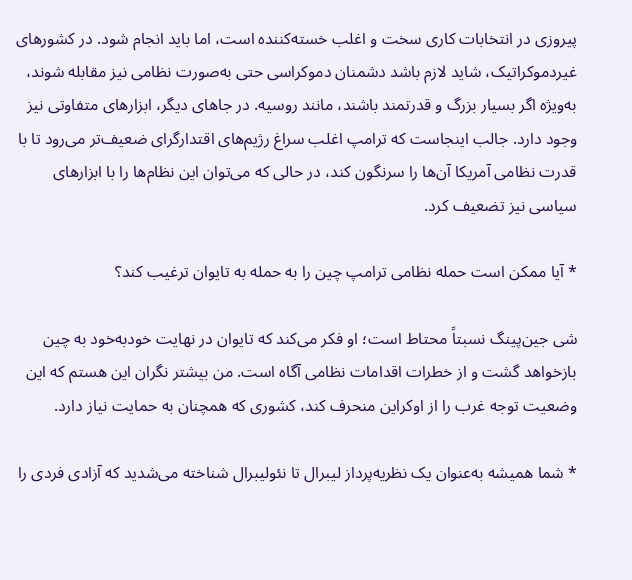پیروزی در انتخابات کاری سخت و اغلب خسته‌کننده است، اما باید انجام شود. در کشورهای غیردموکراتیک، شاید لازم باشد دشمنان دموکراسی حتی به‌صورت نظامی نیز مقابله شوند، به‌ویژه اگر بسیار بزرگ و قدرتمند باشند، مانند روسیه. در جاهای دیگر، ابزارهای متفاوتی نیز وجود دارد. جالب اینجاست که ترامپ اغلب سراغ رژیم‌های اقتدارگرای ضعیف‌تر می‌رود تا با قدرت نظامی آمریکا آن‌ها را سرنگون کند، در حالی که می‌توان این نظام‌ها را با ابزارهای سیاسی نیز تضعیف کرد.

* آیا ممکن است حمله نظامی ترامپ چین را به حمله به تایوان ترغیب کند؟

شی جین‌پینگ نسبتاً محتاط است؛ او فکر می‌کند که تایوان در نهایت خودبه‌خود به چین بازخواهد گشت و از خطرات اقدامات نظامی آگاه است. من بیشتر نگران این هستم که این وضعیت توجه غرب را از اوکراین منحرف کند، کشوری که همچنان به حمایت نیاز دارد.

* شما همیشه به‌عنوان یک نظریه‌پرداز لیبرال تا نئولیبرال شناخته می‌شدید که آزادی فردی را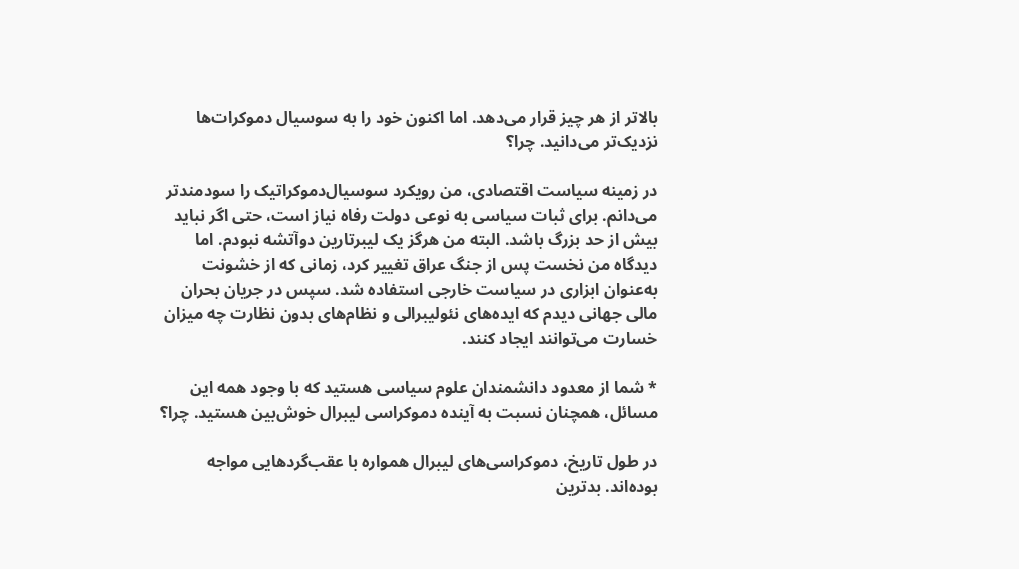بالاتر از هر چیز قرار می‌دهد. اما اکنون خود را به سوسیال‌ دموکرات‌ها نزدیک‌تر می‌دانید. چرا؟

در زمینه سیاست اقتصادی، من رویکرد سوسیال‌دموکراتیک را سودمندتر می‌دانم. برای ثبات سیاسی به نوعی دولت رفاه نیاز است، حتی اگر نباید بیش از حد بزرگ باشد. البته من هرگز یک لیبرتارین دوآتشه نبودم. اما دیدگاه من نخست پس از جنگ عراق تغییر کرد، زمانی که از خشونت به‌عنوان ابزاری در سیاست خارجی استفاده شد. سپس در جریان بحران مالی جهانی دیدم که ایده‌های نئولیبرالی و نظام‌های بدون نظارت چه میزان خسارت می‌توانند ایجاد کنند.

* شما از معدود دانشمندان علوم سیاسی هستید که با وجود همه این مسائل، همچنان نسبت به آینده دموکراسی لیبرال خوش‌بین هستید. چرا؟

در طول تاریخ، دموکراسی‌های لیبرال همواره با عقب‌گردهایی مواجه بوده‌اند. بدترین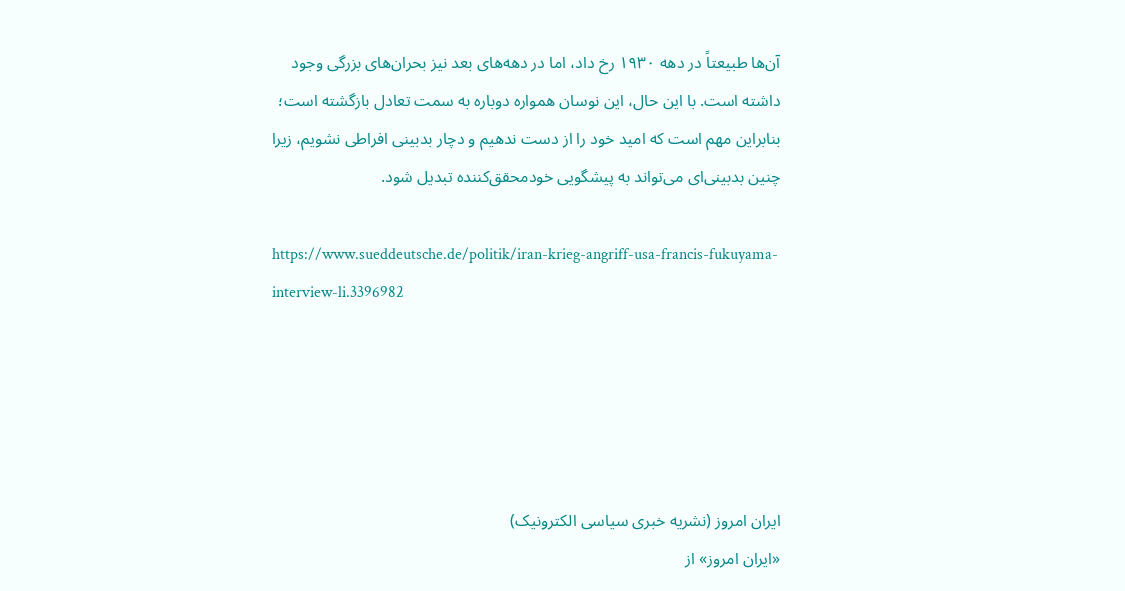آن‌ها طبیعتاً در دهه ۱۹۳۰ رخ داد، اما در دهه‌های بعد نیز بحران‌های بزرگی وجود داشته است. با این حال، این نوسان همواره دوباره به سمت تعادل بازگشته است؛ بنابراین مهم است که امید خود را از دست ندهیم و دچار بدبینی افراطی نشویم، زیرا چنین بدبینی‌ای می‌تواند به پیشگویی خودمحقق‌کننده تبدیل شود.

https://www.sueddeutsche.de/politik/iran-krieg-angriff-usa-francis-fukuyama-interview-li.3396982





ايران امروز (نشريه خبری سياسی الکترونیک)
«ايران امروز» از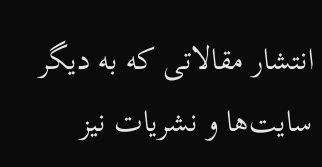انتشار مقالاتی كه به ديگر سايت‌ها و نشريات نيز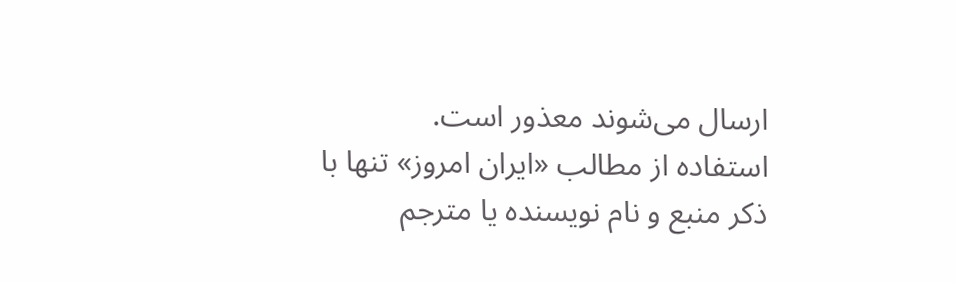ارسال می‌شوند معذور است.
استفاده از مطالب «ايران امروز» تنها با ذكر منبع و نام نويسنده يا مترجم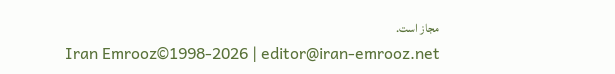مجاز است.
Iran Emrooz©1998-2026 | editor@iran-emrooz.net